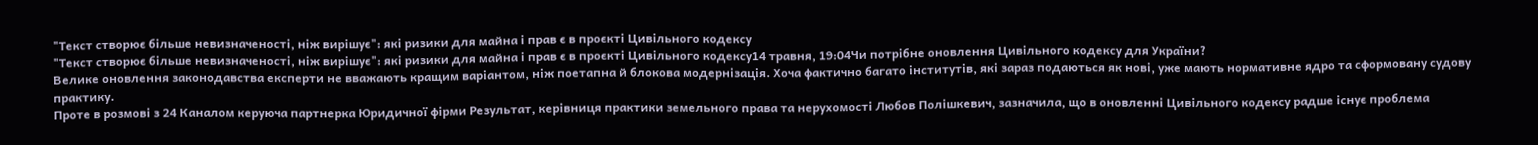"Текст створює більше невизначеності, ніж вирішує": які ризики для майна і прав є в проєкті Цивільного кодексу
"Текст створює більше невизначеності, ніж вирішує": які ризики для майна і прав є в проєкті Цивільного кодексу14 травня, 19:04Чи потрібне оновлення Цивільного кодексу для України?
Велике оновлення законодавства експерти не вважають кращим варіантом, ніж поетапна й блокова модернізація. Хоча фактично багато інститутів, які зараз подаються як нові, уже мають нормативне ядро та сформовану судову практику.
Проте в розмові з 24 Каналом керуюча партнерка Юридичної фірми Результат, керівниця практики земельного права та нерухомості Любов Полішкевич, зазначила, що в оновленні Цивільного кодексу радше існує проблема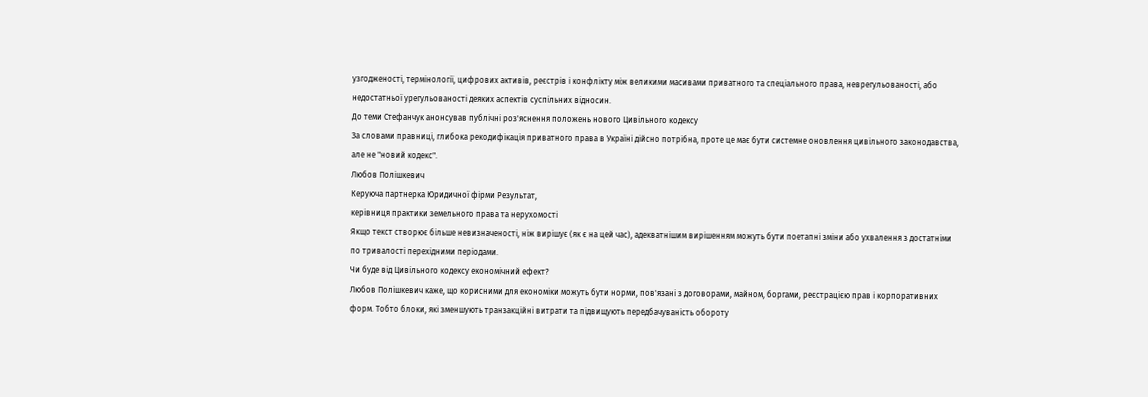узгодженості, термінології, цифрових активів, реєстрів і конфлікту між великими масивами приватного та спеціального права, неврегульованості, або недостатньої урегульованості деяких аспектів суспільних відносин.
До теми Стефанчук анонсував публічні роз'яснення положень нового Цивільного кодексу
За словами правниці, глибока рекодифікація приватного права в Україні дійсно потрібна, проте це має бути системне оновлення цивільного законодавства, але не "новий кодекс".
Любов Полішкевич
Керуюча партнерка Юридичної фірми Результат,
керівниця практики земельного права та нерухомості
Якщо текст створює більше невизначеності, ніж вирішує (як є на цей час), адекватнішим вирішенням можуть бути поетапні зміни або ухвалення з достатніми по тривалості перехідними періодами.
Чи буде від Цивільного кодексу економічний ефект?
Любов Полішкевич каже, що корисними для економіки можуть бути норми, пов'язані з договорами, майном, боргами, реєстрацією прав і корпоративних форм. Тобто блоки, які зменшують транзакційні витрати та підвищують передбачуваність обороту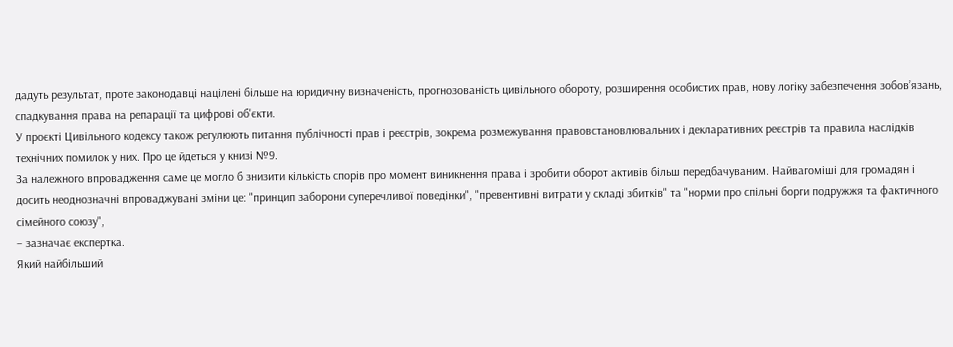дадуть результат, проте законодавці націлені більше на юридичну визначеність, прогнозованість цивільного обороту, розширення особистих прав, нову логіку забезпечення зобов’язань, спадкування права на репарації та цифрові об'єкти.
У проєкті Цивільного кодексу також регулюють питання публічності прав і реєстрів, зокрема розмежування правовстановлювальних і декларативних реєстрів та правила наслідків технічних помилок у них. Про це йдеться у книзі №9.
За належного впровадження саме це могло б знизити кількість спорів про момент виникнення права і зробити оборот активів більш передбачуваним. Найвагоміші для громадян і досить неоднозначні впроваджувані зміни це: "принцип заборони суперечливої поведінки", "превентивні витрати у складі збитків" та "норми про спільні борги подружжя та фактичного сімейного союзу",
– зазначає експертка.
Який найбільший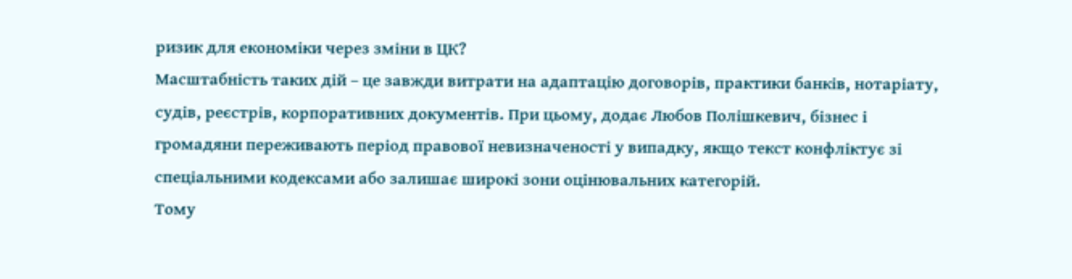ризик для економіки через зміни в ЦК?
Масштабність таких дій – це завжди витрати на адаптацію договорів, практики банків, нотаріату, судів, реєстрів, корпоративних документів. При цьому, додає Любов Полішкевич, бізнес і громадяни переживають період правової невизначеності у випадку, якщо текст конфліктує зі спеціальними кодексами або залишає широкі зони оцінювальних категорій.
Тому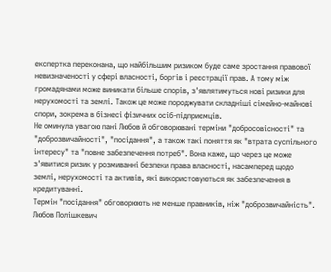експертка переконана, що найбільшим ризиком буде саме зростання правової невизначеності у сфері власності, боргів і реєстрації прав. А тому між громадянами може виникати більше спорів, з'являтимуться нові ризики для нерухомості та землі. Також це може породжувати складніші сімейно-майнові спори, зокрема в бізнесі фізичних осіб-підприємців.
Не оминула увагою пані Любов й обговорювані терміни "добросовісності" та "доброзвичайності", "посідання", а також такі поняття як "втрата суспільного інтересу" та "повне забезпечення потреб". Вона каже, що через це може з'явитися ризик у розмиванні безпеки права власності, насамперед щодо землі, нерухомості та активів, які використовуються як забезпечення в кредитуванні.
Термін "посідання" обговорюють не менше правників, ніж "доброзвичайність". Любов Полішкевич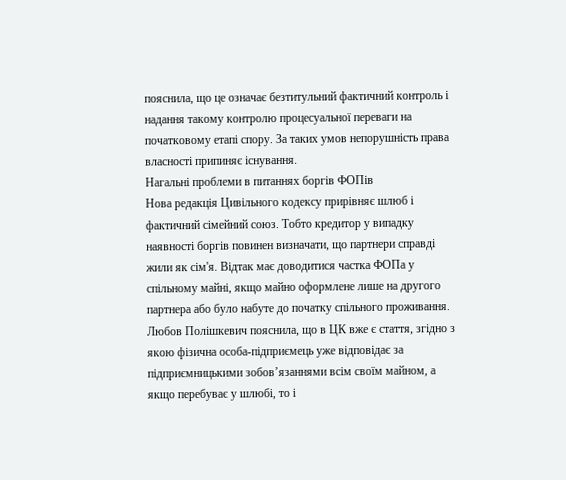пояснила, що це означає безтитульний фактичний контроль і надання такому контролю процесуальної переваги на початковому етапі спору. За таких умов непорушність права власності припиняє існування.
Нагальні проблеми в питаннях боргів ФОПів
Нова редакція Цивільного кодексу прирівняє шлюб і фактичний сімейний союз. Тобто кредитор у випадку наявності боргів повинен визначати, що партнери справді жили як сім'я. Відтак має доводитися частка ФОПа у спільному майні, якщо майно оформлене лише на другого партнера або було набуте до початку спільного проживання.
Любов Полішкевич пояснила, що в ЦК вже є стаття, згідно з якою фізична особа-підприємець уже відповідає за підприємницькими зобов’язаннями всім своїм майном, а якщо перебуває у шлюбі, то і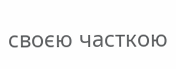своєю часткою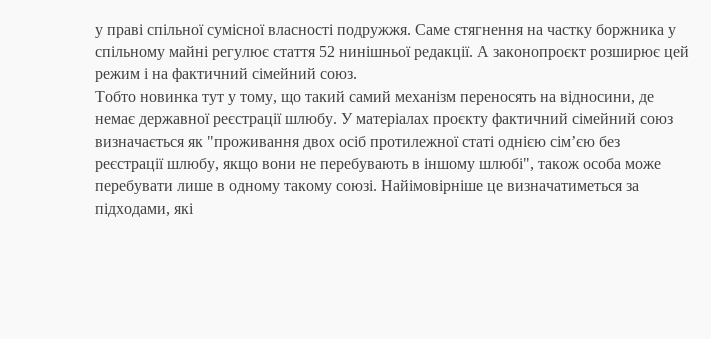у праві спільної сумісної власності подружжя. Саме стягнення на частку боржника у спільному майні регулює стаття 52 нинішньої редакції. А законопроєкт розширює цей режим і на фактичний сімейний союз.
Тобто новинка тут у тому, що такий самий механізм переносять на відносини, де немає державної реєстрації шлюбу. У матеріалах проєкту фактичний сімейний союз визначається як "проживання двох осіб протилежної статі однією сім’єю без реєстрації шлюбу, якщо вони не перебувають в іншому шлюбі", також особа може перебувати лише в одному такому союзі. Найімовірніше це визначатиметься за підходами, які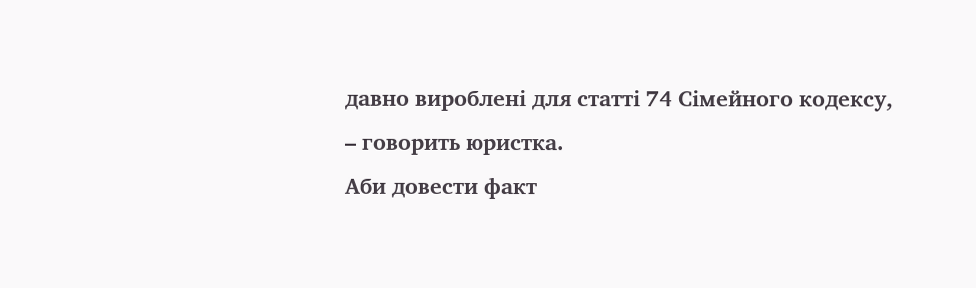давно вироблені для статті 74 Сімейного кодексу,
– говорить юристка.
Аби довести факт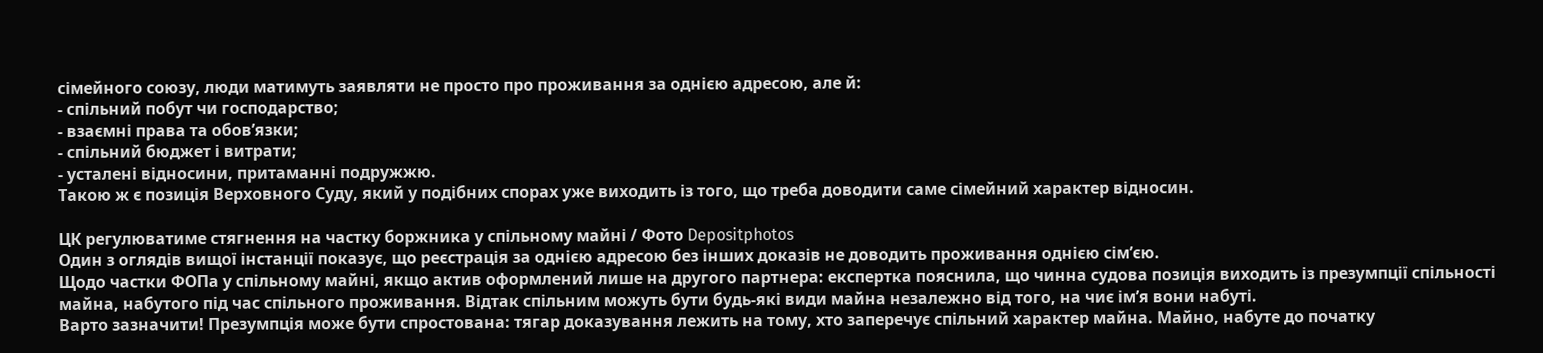сімейного союзу, люди матимуть заявляти не просто про проживання за однією адресою, але й:
- спільний побут чи господарство;
- взаємні права та обов’язки;
- спільний бюджет і витрати;
- усталені відносини, притаманні подружжю.
Такою ж є позиція Верховного Суду, який у подібних спорах уже виходить із того, що треба доводити саме сімейний характер відносин.

ЦК регулюватиме стягнення на частку боржника у спільному майні / Фото Depositphotos
Один з оглядів вищої інстанції показує, що реєстрація за однією адресою без інших доказів не доводить проживання однією сім’єю.
Щодо частки ФОПа у спільному майні, якщо актив оформлений лише на другого партнера: експертка пояснила, що чинна судова позиція виходить із презумпції спільності майна, набутого під час спільного проживання. Відтак спільним можуть бути будь-які види майна незалежно від того, на чиє ім’я вони набуті.
Варто зазначити! Презумпція може бути спростована: тягар доказування лежить на тому, хто заперечує спільний характер майна. Майно, набуте до початку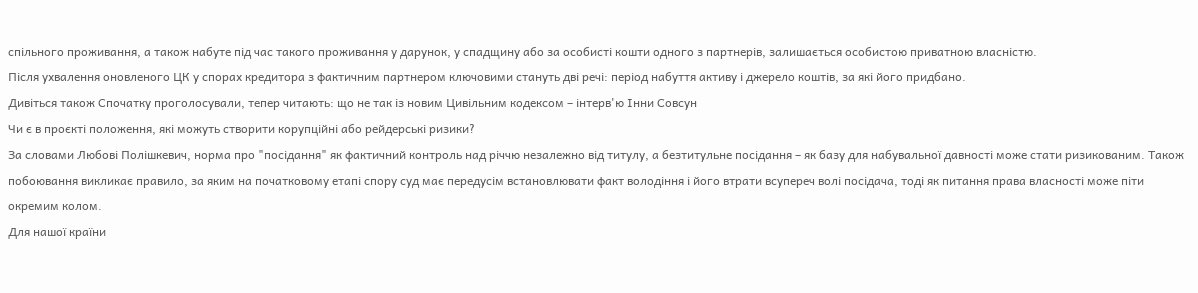спільного проживання, а також набуте під час такого проживання у дарунок, у спадщину або за особисті кошти одного з партнерів, залишається особистою приватною власністю.
Після ухвалення оновленого ЦК у спорах кредитора з фактичним партнером ключовими стануть дві речі: період набуття активу і джерело коштів, за які його придбано.
Дивіться також Спочатку проголосували, тепер читають: що не так із новим Цивільним кодексом – інтерв'ю Інни Совсун
Чи є в проєкті положення, які можуть створити корупційні або рейдерські ризики?
За словами Любові Полішкевич, норма про "посідання" як фактичний контроль над річчю незалежно від титулу, а безтитульне посідання – як базу для набувальної давності може стати ризикованим. Також побоювання викликає правило, за яким на початковому етапі спору суд має передусім встановлювати факт володіння і його втрати всупереч волі посідача, тоді як питання права власності може піти окремим колом.
Для нашої країни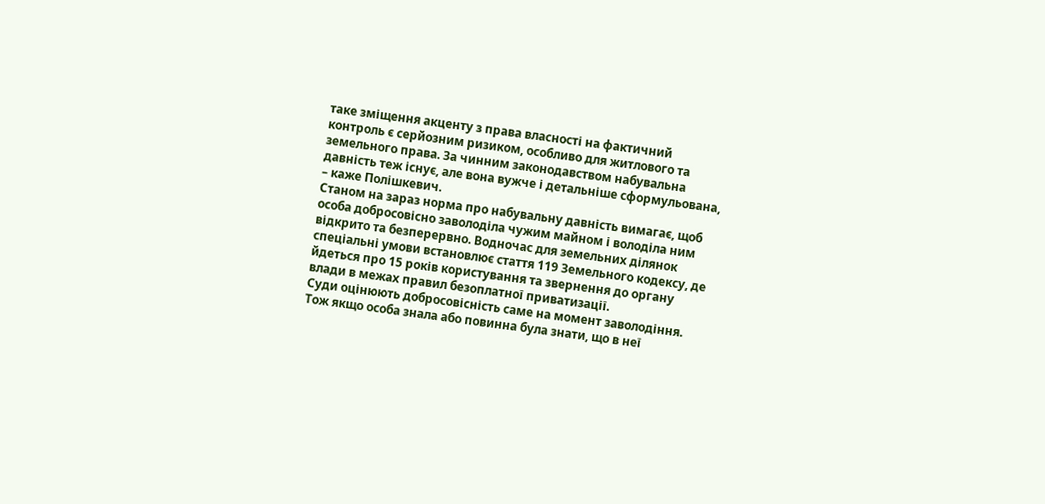таке зміщення акценту з права власності на фактичний контроль є серйозним ризиком, особливо для житлового та земельного права. За чинним законодавством набувальна давність теж існує, але вона вужче і детальніше сформульована,
– каже Полішкевич.
Станом на зараз норма про набувальну давність вимагає, щоб особа добросовісно заволоділа чужим майном і володіла ним відкрито та безперервно. Водночас для земельних ділянок спеціальні умови встановлює стаття 119 Земельного кодексу, де йдеться про 15 років користування та звернення до органу влади в межах правил безоплатної приватизації.
Суди оцінюють добросовісність саме на момент заволодіння. Тож якщо особа знала або повинна була знати, що в неї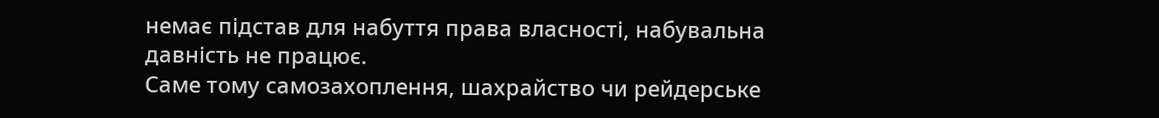немає підстав для набуття права власності, набувальна давність не працює.
Саме тому самозахоплення, шахрайство чи рейдерське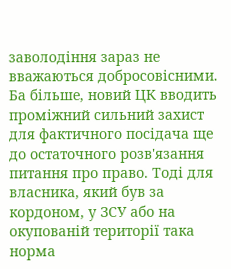заволодіння зараз не вважаються добросовісними. Ба більше, новий ЦК вводить проміжний сильний захист для фактичного посідача ще до остаточного розв'язання питання про право. Тоді для власника, який був за кордоном, у ЗСУ або на окупованій території така норма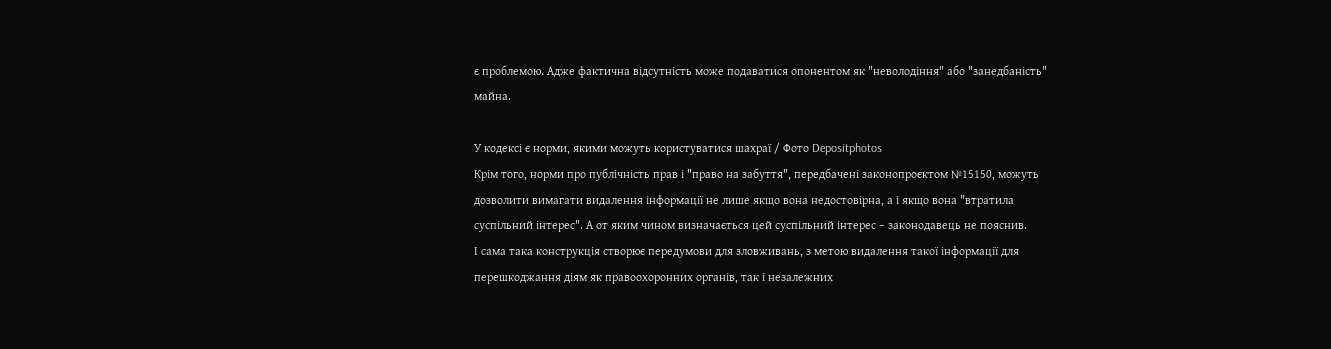є проблемою. Адже фактична відсутність може подаватися опонентом як "неволодіння" або "занедбаність" майна.

У кодексі є норми, якими можуть користуватися шахраї / Фото Depositphotos
Крім того, норми про публічність прав і "право на забуття", передбачені законопроєктом №15150, можуть дозволити вимагати видалення інформації не лише якщо вона недостовірна, а і якщо вона "втратила суспільний інтерес". А от яким чином визначається цей суспільний інтерес – законодавець не пояснив.
І сама така конструкція створює передумови для зловживань, з метою видалення такої інформації для перешкоджання діям як правоохоронних органів, так і незалежних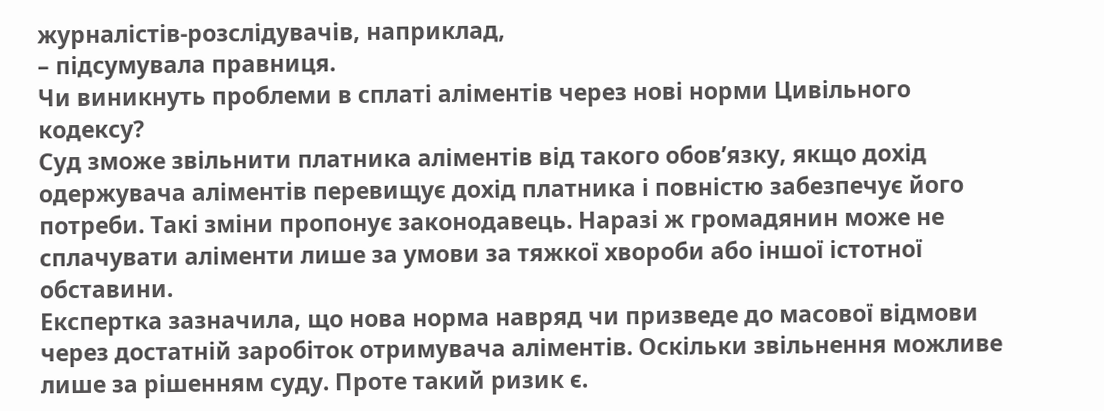журналістів-розслідувачів, наприклад,
– підсумувала правниця.
Чи виникнуть проблеми в сплаті аліментів через нові норми Цивільного кодексу?
Суд зможе звільнити платника аліментів від такого обов’язку, якщо дохід одержувача аліментів перевищує дохід платника і повністю забезпечує його потреби. Такі зміни пропонує законодавець. Наразі ж громадянин може не сплачувати аліменти лише за умови за тяжкої хвороби або іншої істотної обставини.
Експертка зазначила, що нова норма навряд чи призведе до масової відмови через достатній заробіток отримувача аліментів. Оскільки звільнення можливе лише за рішенням суду. Проте такий ризик є.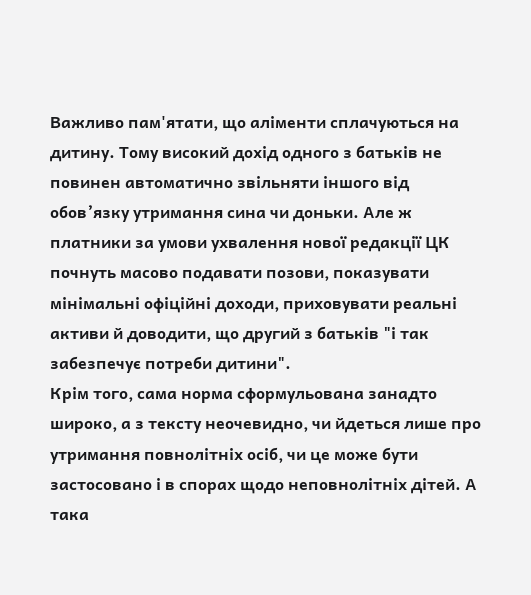Важливо пам'ятати, що аліменти сплачуються на дитину. Тому високий дохід одного з батьків не повинен автоматично звільняти іншого від обов’язку утримання сина чи доньки. Але ж платники за умови ухвалення нової редакції ЦК почнуть масово подавати позови, показувати мінімальні офіційні доходи, приховувати реальні активи й доводити, що другий з батьків "і так забезпечує потреби дитини".
Крім того, сама норма сформульована занадто широко, а з тексту неочевидно, чи йдеться лише про утримання повнолітніх осіб, чи це може бути застосовано і в спорах щодо неповнолітніх дітей. А така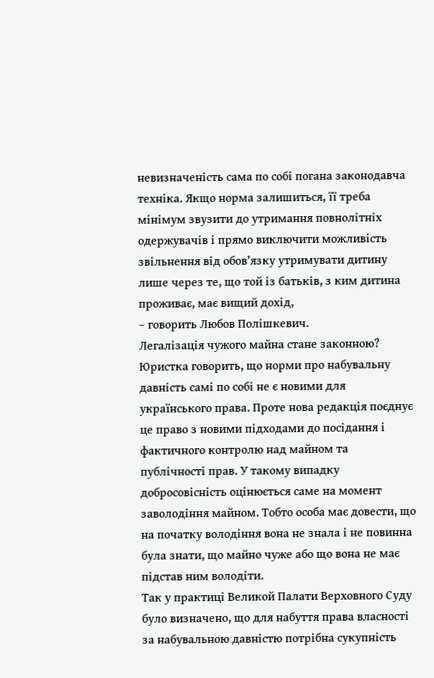невизначеність сама по собі погана законодавча техніка. Якщо норма залишиться, її треба мінімум звузити до утримання повнолітніх одержувачів і прямо виключити можливість звільнення від обов’язку утримувати дитину лише через те, що той із батьків, з ким дитина проживає, має вищий дохід,
– говорить Любов Полішкевич.
Легалізація чужого майна стане законною?
Юристка говорить, що норми про набувальну давність самі по собі не є новими для українського права. Проте нова редакція поєднує це право з новими підходами до посідання і фактичного контролю над майном та публічності прав. У такому випадку добросовісність оцінюється саме на момент заволодіння майном. Тобто особа має довести, що на початку володіння вона не знала і не повинна була знати, що майно чуже або що вона не має підстав ним володіти.
Так у практиці Великой Палати Верховного Суду було визначено, що для набуття права власності за набувальною давністю потрібна сукупність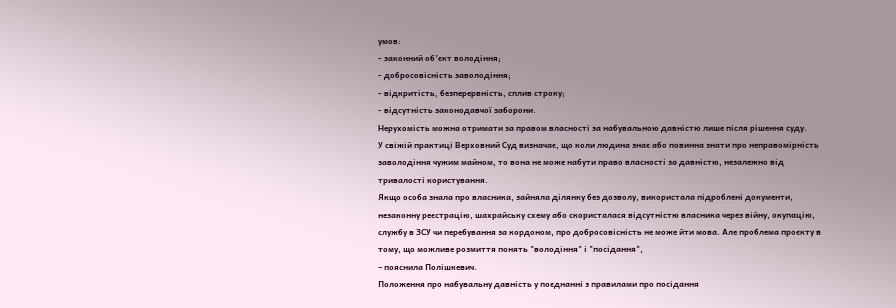умов:
- законний об’єкт володіння;
- добросовісність заволодіння;
- відкритість, безперервність, сплив строку;
- відсутність законодавчої заборони.
Нерухомість можна отримати за правом власності за набувальною давністю лише після рішення суду.
У свіжій практиці Верховний Суд визначає, що коли людина знає або повинна знати про неправомірність заволодіння чужим майном, то вона не може набути право власності за давністю, незалежно від тривалості користування.
Якщо особа знала про власника, зайняла ділянку без дозволу, використала підроблені документи, незаконну реєстрацію, шахрайську схему або скористалася відсутністю власника через війну, окупацію, службу в ЗСУ чи перебування за кордоном, про добросовісність не може йти мова. Але проблема проєкту в тому, що можливе розмиття понять "володіння" і "посідання",
– пояснила Полішкевич.
Положення про набувальну давність у поєднанні з правилами про посідання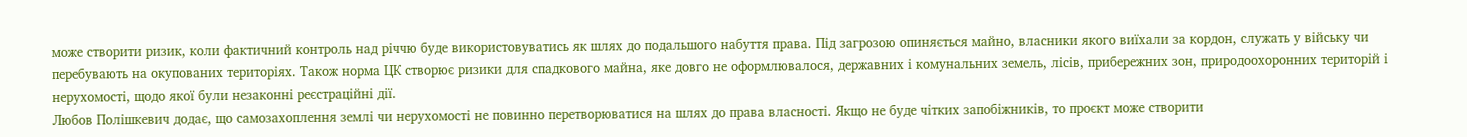може створити ризик, коли фактичний контроль над річчю буде використовуватись як шлях до подальшого набуття права. Під загрозою опиняється майно, власники якого виїхали за кордон, служать у війську чи перебувають на окупованих територіях. Також норма ЦК створює ризики для спадкового майна, яке довго не оформлювалося, державних і комунальних земель, лісів, прибережних зон, природоохоронних територій і нерухомості, щодо якої були незаконні реєстраційні дії.
Любов Полішкевич додає, що самозахоплення землі чи нерухомості не повинно перетворюватися на шлях до права власності. Якщо не буде чітких запобіжників, то проєкт може створити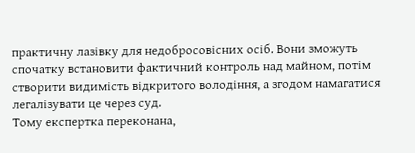практичну лазівку для недобросовісних осіб. Вони зможуть спочатку встановити фактичний контроль над майном, потім створити видимість відкритого володіння, а згодом намагатися легалізувати це через суд.
Тому експертка переконана,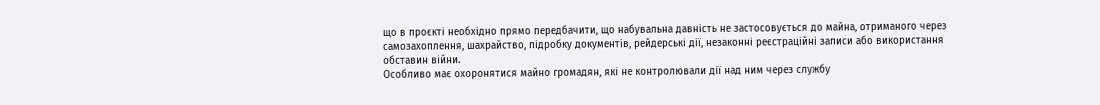що в проєкті необхідно прямо передбачити, що набувальна давність не застосовується до майна, отриманого через самозахоплення, шахрайство, підробку документів, рейдерські дії, незаконні реєстраційні записи або використання обставин війни.
Особливо має охоронятися майно громадян, які не контролювали дії над ним через службу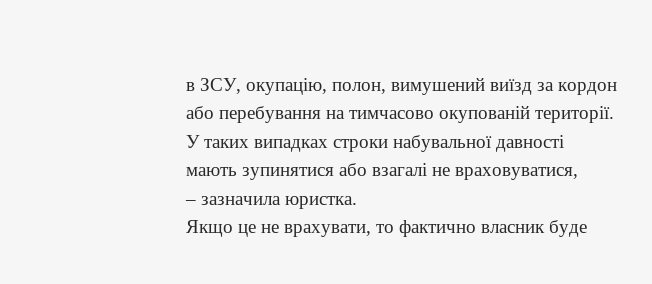в ЗСУ, окупацію, полон, вимушений виїзд за кордон або перебування на тимчасово окупованій території.
У таких випадках строки набувальної давності мають зупинятися або взагалі не враховуватися,
– зазначила юристка.
Якщо це не врахувати, то фактично власник буде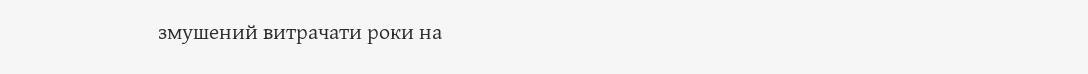змушений витрачати роки на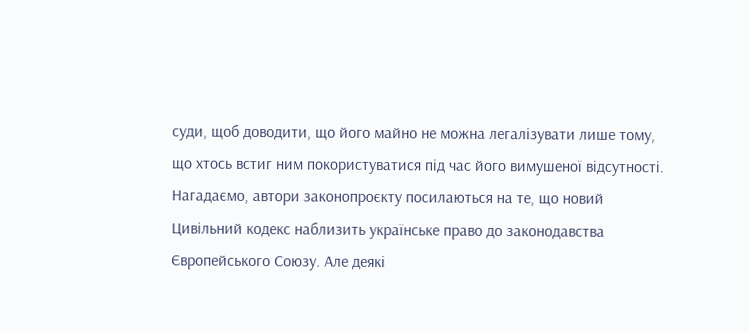суди, щоб доводити, що його майно не можна легалізувати лише тому, що хтось встиг ним покористуватися під час його вимушеної відсутності.
Нагадаємо, автори законопроєкту посилаються на те, що новий Цивільний кодекс наблизить українське право до законодавства Європейського Союзу. Але деякі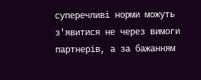суперечливі норми можуть з'явитися не через вимоги партнерів, а за бажанням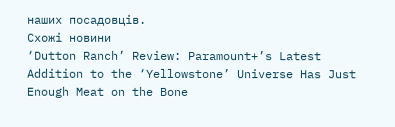наших посадовців.
Схожі новини
‘Dutton Ranch’ Review: Paramount+’s Latest Addition to the ‘Yellowstone’ Universe Has Just Enough Meat on the Bone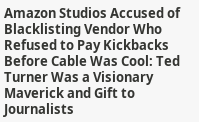Amazon Studios Accused of Blacklisting Vendor Who Refused to Pay Kickbacks
Before Cable Was Cool: Ted Turner Was a Visionary Maverick and Gift to Journalists